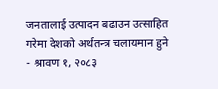जनतालाई उत्पादन बढाउन उत्साहित गरेमा देशको अर्थतन्त्र चलायमान हुने
- श्रावण १, २०८३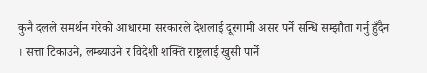कुनै दलले समर्थन गरेको आधारमा सरकारले देशलाई दूरगामी असर पर्ने सन्धि सम्झौता गर्नु हुँदैन । सत्ता टिकाउने, लम्ब्याउने र विदेशी शक्ति राष्ट्रलाई खुसी पार्ने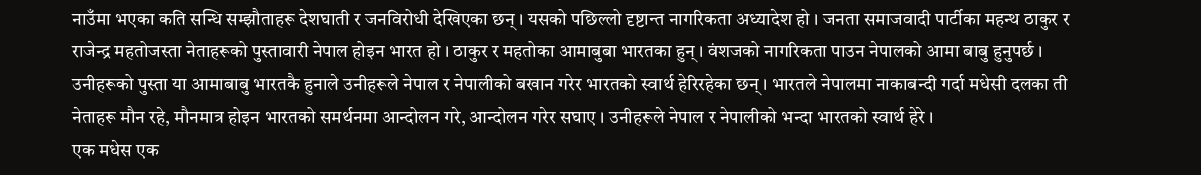नाउँमा भएका कति सन्धि सम्झौताहरू देशघाती र जनविरोधी देखिएका छन् । यसको पछिल्लो दृष्टान्त नागरिकता अध्यादेश हो । जनता समाजवादी पार्टीका महन्थ ठाकुर र राजेन्द्र महतोजस्ता नेताहरूको पुस्तावारी नेपाल होइन भारत हो । ठाकुर र महतोका आमाबुबा भारतका हुन् । वंशजको नागरिकता पाउन नेपालको आमा बाबु हुनुपर्छ । उनीहरूको पुस्ता या आमाबाबु भारतकै हुनाले उनीहरूले नेपाल र नेपालीको बखान गरेर भारतको स्वार्थ हेरिरहेका छन् । भारतले नेपालमा नाकाबन्दी गर्दा मधेसी दलका ती नेताहरू मौन रहे, मौनमात्र होइन भारतको समर्थनमा आन्दोलन गरे, आन्दोलन गरेर सघाए । उनीहरूले नेपाल र नेपालीको भन्दा भारतको स्वार्थ हेरे ।
एक मधेस एक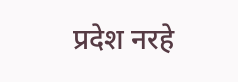प्रदेश नरहे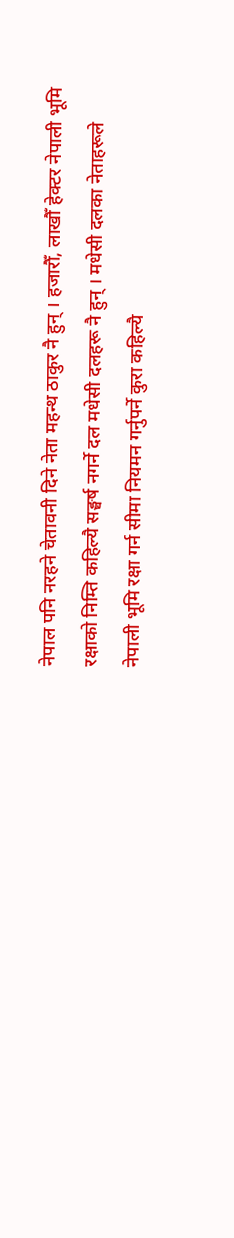नेपाल पनि नरहने चेतावनी दिने नेता महन्थ ठाकुर नै हुन् । हजारौँ, लाखौँ हेक्टर नेपाली भूमि रक्षाको निम्ति कहिल्यै सङ्घर्ष नगर्ने दल मधेसी दलहरू नै हुन् । मधेसी दलका नेताहरूले नेपाली भूमि रक्षा गर्न सीमा नियमन गर्नुपर्ने कुरा कहिल्यै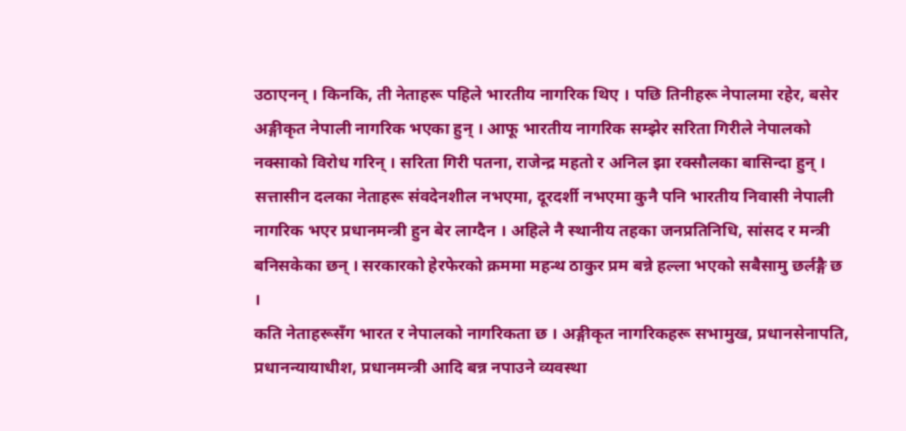उठाएनन् । किनकि, ती नेताहरू पहिले भारतीय नागरिक थिए । पछि तिनीहरू नेपालमा रहेर, बसेर अङ्गीकृत नेपाली नागरिक भएका हुन् । आफू भारतीय नागरिक सम्झेर सरिता गिरीले नेपालको नक्साको विरोध गरिन् । सरिता गिरी पतना, राजेन्द्र महतो र अनिल झा रक्सौलका बासिन्दा हुन् । सत्तासीन दलका नेताहरू संवदेनशील नभएमा, दूरदर्शी नभएमा कुनै पनि भारतीय निवासी नेपाली नागरिक भएर प्रधानमन्त्री हुन बेर लाग्दैन । अहिले नै स्थानीय तहका जनप्रतिनिधि, सांसद र मन्त्री बनिसकेका छन् । सरकारको हेरफेरको क्रममा महन्थ ठाकुर प्रम बन्ने हल्ला भएको सबैसामु छर्लङ्गै छ ।
कति नेताहरूसँग भारत र नेपालको नागरिकता छ । अङ्गीकृत नागरिकहरू सभामुख, प्रधानसेनापति, प्रधानन्यायाधीश, प्रधानमन्त्री आदि बन्न नपाउने व्यवस्था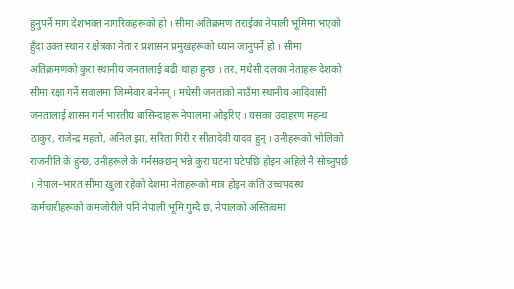हुनुपर्ने माग देशभक्त नागरिकहरूको हो । सीमा अतिक्रमण तराईका नेपाली भूमिमा भएको हुँदा उक्त स्थान र क्षेत्रका नेता र प्रशासन प्रमुखहरूको ध्यान जानुपर्ने हो । सीमा अतिक्रमणको कुरा स्थानीय जनतालाई बढी थाहा हुन्छ । तर, मधेसी दलका नेताहरू देशको सीमा रक्षा गर्ने सवालमा जिम्मेवार बनेनन् । मधेसी जनताको नाउँमा स्थानीय आदिवासी जनतालाई शासन गर्न भारतीय बासिन्दाहरू नेपालमा ओइरिए । यसका उदाहरण महन्थ ठाकुर, राजेन्द्र महतो, अनिल झा, सरिता गिरी र सीतादेवी यादव हुन् । उनीहरूको भोलिको राजनीति के हुन्छ, उनीहरूले के गर्नसक्छन् भन्ने कुरा घटना घटेपछि होइन अहिले नै सोच्नुपर्छ । नेपाल–भारत सीमा खुला रहेको देशमा नेताहरूको मात्र होइन कति उच्चपदस्थ कर्मचारीहरूको कमजोरीले पनि नेपाली भूमि गुम्दै छ, नेपालको अस्तित्वमा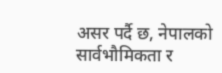असर पर्दै छ, नेपालको सार्वभौमिकता र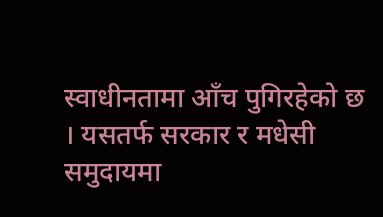स्वाधीनतामा आँच पुगिरहेको छ । यसतर्फ सरकार र मधेसी समुदायमा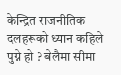केन्द्रित राजनीतिक दलहरूको ध्यान कहिले पुग्ने हो ? बेलैमा सीमा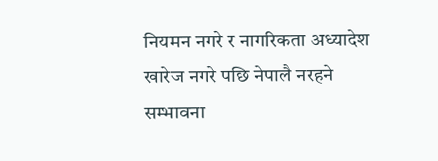नियमन नगरे र नागरिकता अध्यादेश खारेज नगरे पछि नेपालै नरहने सम्भावना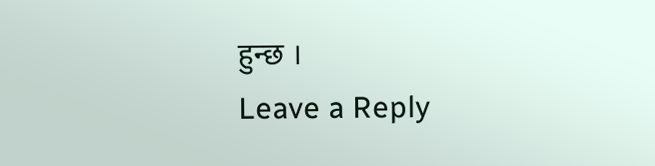हुन्छ ।
Leave a Reply